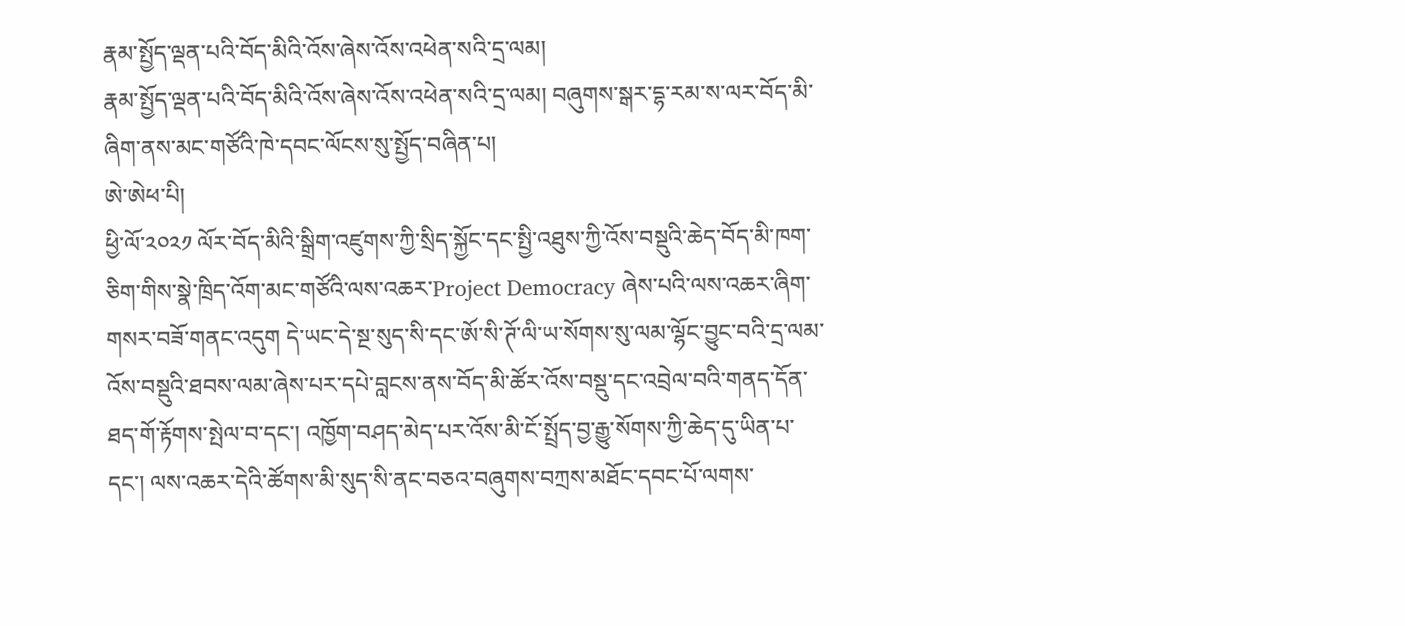རྣམ་སྤྱོད་ལྡན་པའི་བོད་མིའི་འོས་ཞེས་འོས་འཕེན་སའི་དྲ་ལམ།
རྣམ་སྤྱོད་ལྡན་པའི་བོད་མིའི་འོས་ཞེས་འོས་འཕེན་སའི་དྲ་ལམ། བཞུགས་སྒར་དྷ་རམ་ས་ལར་བོད་མི་ཞིག་ནས་མང་གཙོའི་ཁེ་དབང་ལོངས་སུ་སྤྱོད་བཞིན་པ།
ཨེ་ཨེཕ་པི།
ཕྱི་ལོ་༢༠༢༡ ལོར་བོད་མིའི་སྒྲིག་འཛུགས་ཀྱི་སྲིད་སྐྱོང་དང་སྤྱི་འཐུས་ཀྱི་འོས་བསྡུའི་ཆེད་བོད་མི་ཁག་ཅིག་གིས་སྣེ་ཁྲིད་འོག་མང་གཙོའི་ལས་འཆར་Project Democracy ཞེས་པའི་ལས་འཆར་ཞིག་གསར་བཟོ་གནང་འདུག དེ་ཡང་དེ་སྔ་སུད་སི་དང་ཨོ་སི་ཊོ་ལི་ཡ་སོགས་སུ་ལམ་ལྷོང་བྱུང་བའི་དྲ་ལམ་འོས་བསྡུའི་ཐབས་ལམ་ཞེས་པར་དཔེ་བླངས་ནས་བོད་མི་ཚོར་འོས་བསྡུ་དང་འབྲེལ་བའི་གནད་དོན་ཐད་གོ་རྟོགས་སྤེལ་བ་དང་། འཁྱོག་བཤད་མེད་པར་འོས་མི་ངོ་སྤྲོད་བྱ་རྒྱུ་སོགས་ཀྱི་ཆེད་དུ་ཡིན་པ་དང་། ལས་འཆར་དེའི་ཚོགས་མི་སུད་སི་ནང་བཅའ་བཞུགས་བཀྲས་མཐོང་དབང་པོ་ལགས་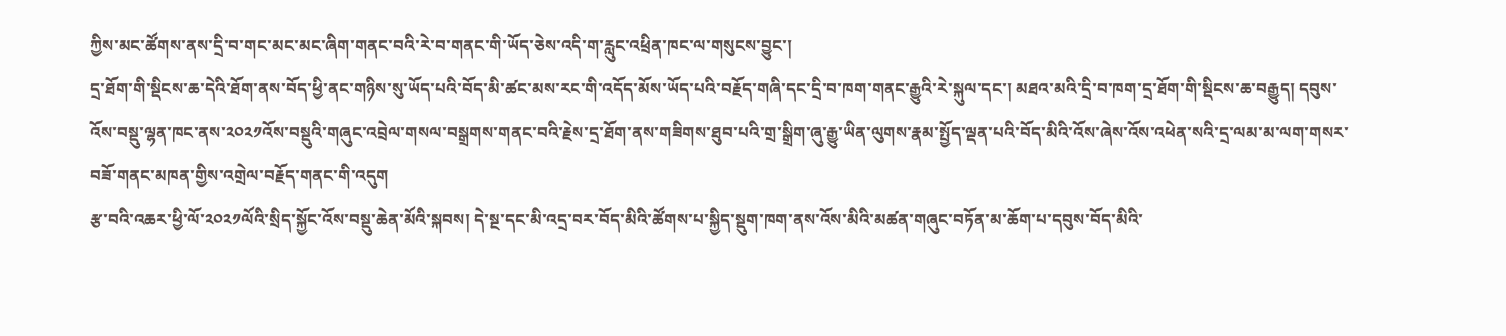ཀྱིས་མང་ཚོགས་ནས་དྲི་བ་གང་མང་མང་ཞིག་གནང་བའི་རེ་བ་གནང་གི་ཡོད་ཅེས་འདི་ག་རླུང་འཕྲིན་ཁང་ལ་གསུངས་བྱུང་།
དྲ་ཐོག་གི་སྡིངས་ཆ་དེའི་ཐོག་ནས་བོད་ཕྱི་ནང་གཉིས་སུ་ཡོད་པའི་བོད་མི་ཚང་མས་རང་གི་འདོད་མོས་ཡོད་པའི་བརྗོད་གཞི་དང་དྲི་བ་ཁག་གནང་རྒྱུའི་རེ་སྐུལ་དང་། མཐའ་མའི་དྲི་བ་ཁག་དྲ་ཐོག་གི་སྡིངས་ཆ་བརྒྱུད། དབུས་འོས་བསྡུ་ལྷན་ཁང་ནས་༢༠༢༡འོས་བསྡུའི་གཞུང་འབྲེལ་གསལ་བསྒྲགས་གནང་བའི་རྗེས་དྲ་ཐོག་ནས་གཟིགས་ཐུབ་པའི་གྲ་སྒྲིག་ཞུ་རྒྱུ་ཡིན་ལུགས་རྣམ་སྤྱོད་ལྡན་པའི་བོད་མིའི་འོས་ཞེས་འོས་འཕེན་སའི་དྲ་ལམ་མ་ལག་གསར་བཟོ་གནང་མཁན་གྱིས་འགྲེལ་བརྗོད་གནང་གི་འདུག
རྩ་བའི་འཆར་ཕྱི་ལོ་༢༠༢༡ལོའི་སྲིད་སྐྱོང་འོས་བསྡུ་ཆེན་མོའི་སྐབས། དེ་སྔ་དང་མི་འདྲ་བར་བོད་མིའི་ཚོགས་པ་སྐྱིད་སྡུག་ཁག་ནས་འོས་མིའི་མཚན་གཞུང་བཏོན་མ་ཆོག་པ་དབུས་བོད་མིའི་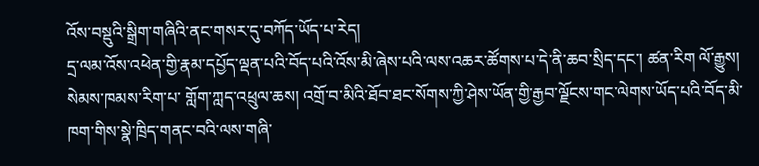འོས་བསྡུའི་སྒྲིག་གཞིའི་ནང་གསར་དུ་བཀོད་ཡོད་པ་རེད།
དྲ་ལམ་འོས་འཕེན་གྱི་རྣམ་དཔྱོད་ལྡན་པའི་བོད་པའི་འོས་མི་ཞེས་པའི་ལས་འཆར་ཚོགས་པ་དེ་ནི་ཆབ་སྲིད་དང་། ཚན་རིག ལོ་རྒྱུས། སེམས་ཁམས་རིག་པ་ གློག་ཀླད་འཕྲུལ་ཆས། འགྲོ་བ་མིའི་ཐོབ་ཐང་སོགས་ཀྱི་ཤེས་ཡོན་གྱི་རྒྱབ་ལྗོངས་གང་ལེགས་ཡོད་པའི་བོད་མི་ཁག་གིས་སྣེ་ཁྲིད་གནང་བའི་ལས་གཞི་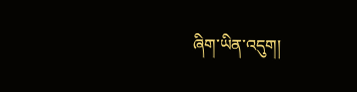ཞིག་ཡིན་འདུག།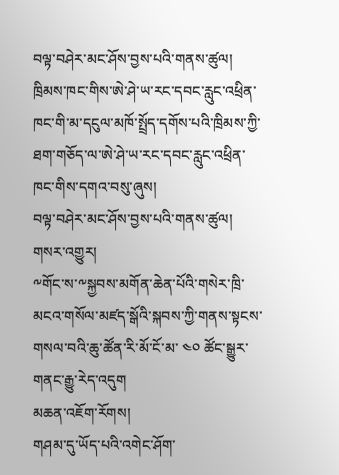བལྟ་བཤེར་མང་ཤོས་བྱས་པའི་གནས་ཚུལ།
ཁྲིམས་ཁང་གིས་ཨེ་ཤེ་ཡ་རང་དབང་རླུང་འཕྲིན་ཁང་གི་མ་དངུལ་མཁོ་སྤྲོད་དགོས་པའི་ཁྲིམས་ཀྱི་ཐག་གཅོད་ལ་ཨེ་ཤེ་ཡ་རང་དབང་རླུང་འཕྲིན་ཁང་གིས་དགའ་བསུ་ཞུས།
བལྟ་བཤེར་མང་ཤོས་བྱས་པའི་གནས་ཚུལ།
གསར་འགྱུར།
༸གོང་ས་༸སྐྱབས་མགོན་ཆེན་པོའི་གསེར་ཁྲི་མངའ་གསོལ་མཛད་སྒོའི་སྐབས་ཀྱི་གནས་སྟངས་གསལ་བའི་ཆུ་ཚོན་རི་མོ་ངོ་མ་ ༤༠ ཚོང་སྒྱུར་གནང་རྒྱུ་རེད་འདུག
མཆན་འཇོག་རོགས།
གཤམ་དུ་ཡོད་པའི་འགེང་ཤོག་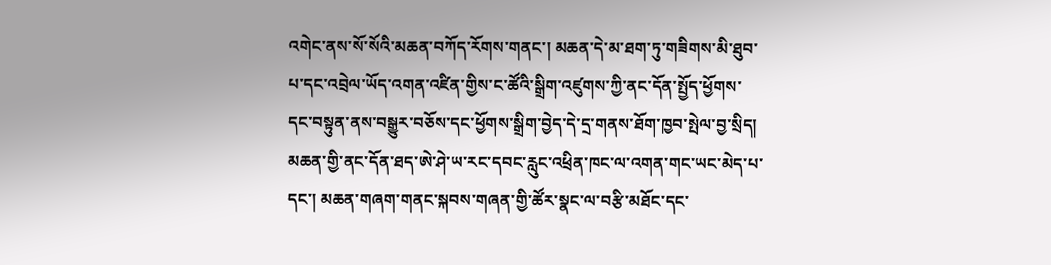འགེང་ནས་སོ་སོའི་མཆན་བཀོད་རོགས་གནང་། མཆན་དེ་མ་ཐག་ཏུ་གཟིགས་མི་ཐུབ་པ་དང་འབྲེལ་ཡོད་འགན་འཛིན་གྱིས་ང་ཚོའི་སྒྲིག་འཛུགས་ཀྱི་ནང་དོན་སྤྱོད་ཕྱོགས་དང་བསྟུན་ནས་བསྒྱུར་བཅོས་དང་ཕྱོགས་སྒྲིག་བྱེད་དེ་དྲ་གནས་ཐོག་ཁྱབ་སྤེལ་བྱ་སྲིད། མཆན་གྱི་ནང་དོན་ཐད་ཨེ་ཤེ་ཡ་རང་དབང་རླུང་འཕྲིན་ཁང་ལ་འགན་གང་ཡང་མེད་པ་དང་། མཆན་གཞག་གནང་སྐབས་གཞན་གྱི་ཚོར་སྣང་ལ་བརྩི་མཐོང་དང་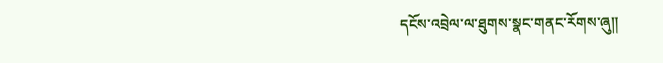དངོས་འབྲེལ་ལ་ཐུགས་སྣང་གནང་རོགས་ཞུ༎